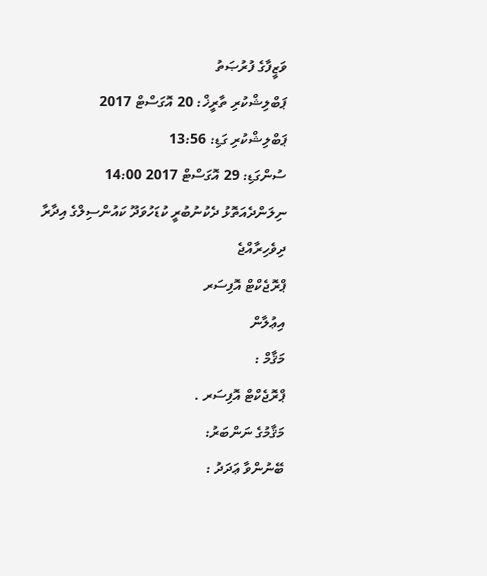ވަޒީފާގެ ފުރުޞަތު
ޕަބްލިޝްކުރި ތާރީޚް: 20 އޮގަސްޓް 2017
ޕަބްލިޝްކުރި ގަޑި: 13:56
ސުންގަޑި: 29 އޮގަސްޓް 2017 14:00
ނިލަންދެއަތޮޅު ދެކުނުބުރީ ކުޑަހުވަދޫ ކައުންސިލްގެ އިދާރާ
ދިވެހިރާއްޖެ
ޕްރޮޖެކްޓް އޮފިސަރ
އިޢުލާން
މަޤާމް :
ޕްރޮޖެކްޓް އޮފިސަރ .
މަޤާމުގެ ނަންބަރު:
ބޭނުންވާ ޢަދަދު :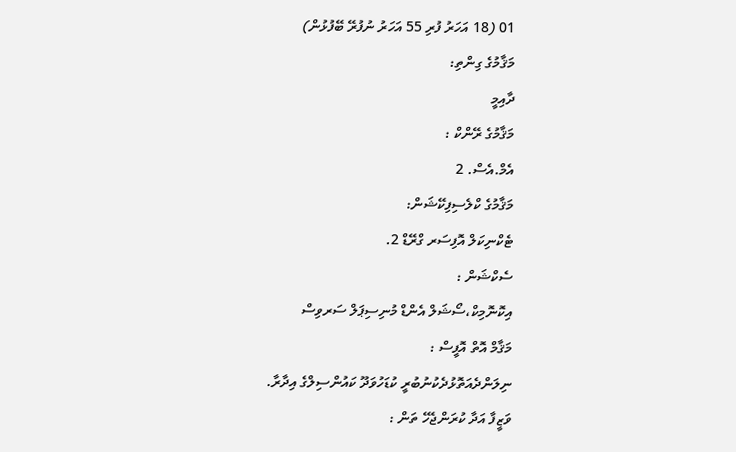01 (18 އަހަރު ފުރި 55 އަހަރު ނުފުރޭ ބޭފުޅުން)
މަޤާމުގެ ގިންތި:
ދާއިމީ
މަޤާމުގެ ރޭންކް :
އެމް.އެސް. 2
މަޤާމުގެ ކްލެސިފިކޭޝަން:
ޓެކްނިކަލް އޮފިސަރ ގްރޭޑް 2.
ސެކްޝަން :
އިކޮނޮމިކް،ސޯޝަލް އެންޑް މުނިސިޕަލް ސަރވިސް
މަޤާމް އޮތް އޮފީސް :
ނިލަންދެއަތޮޅުދެކުނުބުރީ ކުޑަހުވަދޫ ކައުންސިލްގެ އިދާރާ.
ވަޒީފާ އަދާ ކުރަންޖެހޭ ތަން :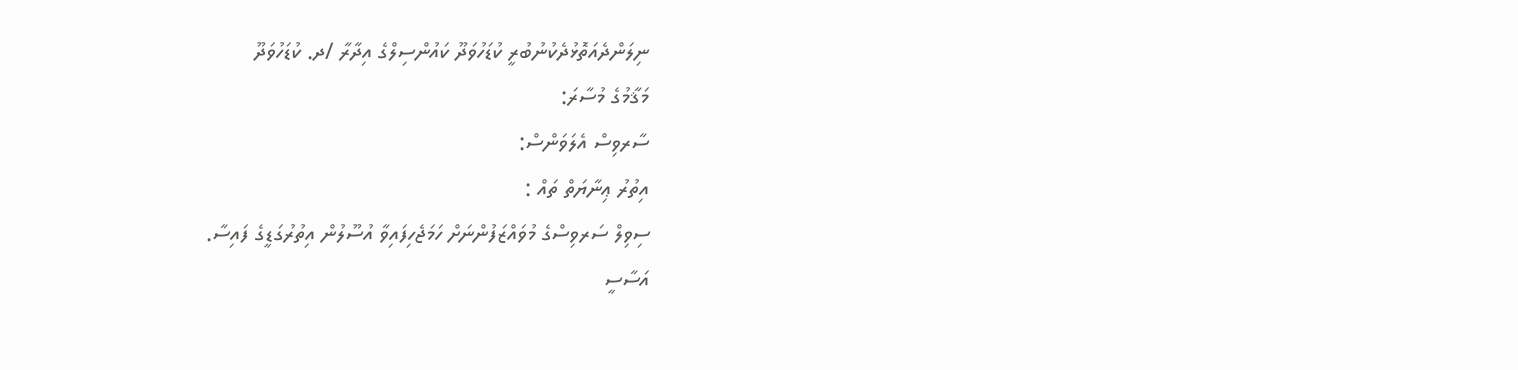ނިލަންދެއަތޮޅުދެކުނުބުރީ ކުޑަހުވަދޫ ކައުންސިލްގެ އިދާރާ /ދ. ކުޑަހުވަދޫ
މަޤާމުގެ މުސާރަ:
ސާރވިސް އެލަވަންސް:
އިތުރު ޢިނާޔަތް ތައް :
ސިވިލް ސަރވިސްގެ މުވައްޒަފުންނަށް ހަމަޖެހިފައިވާ އުސޫލުން އިތުރުގަޑީގެ ފައިސާ.
އަސާސީ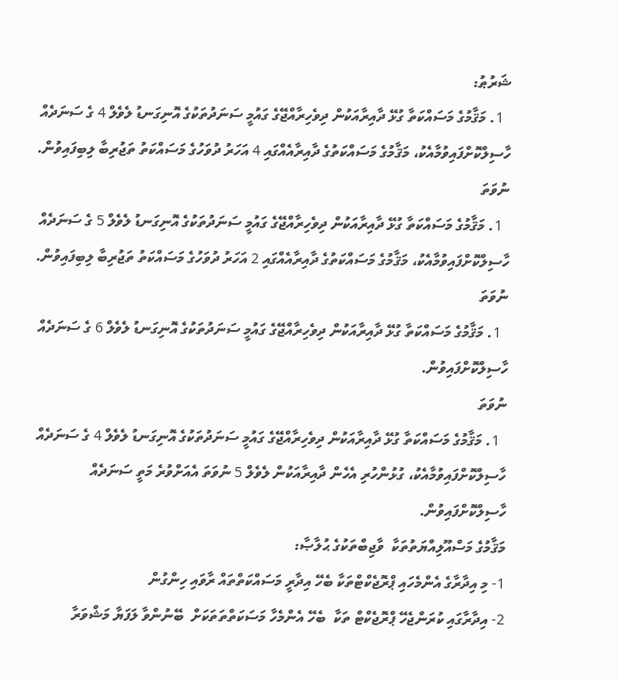ޝަރުޠު:
  1. މަޤާމުގެ މަސައްކަތާ ގުޅޭ ދާއިރާއަކުން ދިވެހިރާއްޖޭގެ ގައުމީ ސަނަދުތަކުގެ އޮނިގަނޑު ލެވެލް 4 ގެ ސަނަދެއް ހާސިލްކޮށްފައިވުމާއެކު، މަޤާމުގެ މަސައްކަތުގެ ދާއިރާއެއްގައި 4 އަހަރު ދުވަހުގެ މަސައްކަތު ތަޖުރިބާ ލިބިފައިވުން.
ނުވަތަ
  1. މަޤާމުގެ މަސައްކަތާ ގުޅޭ ދާއިރާއަކުން ދިވެހިރާއްޖޭގެ ގައުމީ ސަނަދުތަކުގެ އޮނިގަނޑު ލެވެލް 5 ގެ ސަނަދެއް ހާސިލްކޮށްފައިވުމާއެކު، މަޤާމުގެ މަސައްކަތުގެ ދާއިރާއެއްގައި 2 އަހަރު ދުވަހުގެ މަސައްކަތު ތަޖުރިބާ ލިބިފައިވުން.
ނުވަތަ
  1. މަޤާމުގެ މަސައްކަތާ ގުޅޭ ދާއިރާއަކުން ދިވެހިރާއްޖޭގެ ގައުމީ ސަނަދުތަކުގެ އޮނިގަނޑު ލެވެލް 6 ގެ ސަނަދެއް ހާސިލްކޮށްފައިވުން.
ނުވަތަ
  1. މަޤާމުގެ މަސައްކަތާ ގުޅޭ ދާއިރާއަކުން ދިވެހިރާއްޖޭގެ ގައުމީ ސަނަދުތަކުގެ އޮނިގަނޑު ލެވެލް 4 ގެ ސަނަދެއް ހާސިލްކޮށްފައިވުމާއެކު، ގުޅުންހުރި އެހެން ދާއިރާއަކުން ލެވެލް 5 ނުވަތަ އެއަށްވުރެ މަތީ ސަނަދެއް ހާސިލްކޮށްފައިވުން.
މަޤާމުގެ މަސްއޫލިއްޔަތުތަކާ  ވާޖިބްތަކުގެ ޙުލާޞާ:
1- މި އިދާރާގެ އެންމެހައި ޕްރޮޖެކްޓްތަކާ ބެހޭ އިދާރީ މަސައްކަތްތައް ރާވައި ހިންގުން
2- އިދާރާގައި ކުރަންޖެހޭ ޕްރޮޖެކްޓް ތަކާ  ބެހޭ އެންމެހާ މަސަކަތްތަތަކަށް  ބޭނުންވާ ލަފަޔާ މަޝްވަރާ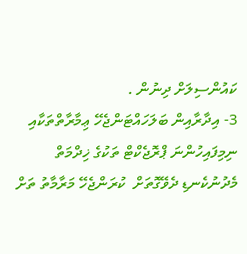ކައުންސިލަށް ދިނުން .
3- އިދާރާއިން ބަލަހައްޓަންޖެހޭ ޢިމާރާތްތަކާއި  ނިމިފައިހުންނަ ޕްރޮޖެކްޓް ތަކުގެ ޚިދްމަތް މެދުނުކެނޑި ދެވޭގޮތަށް  ކުރަންޖެހޭ މަރާމާތު ތަށް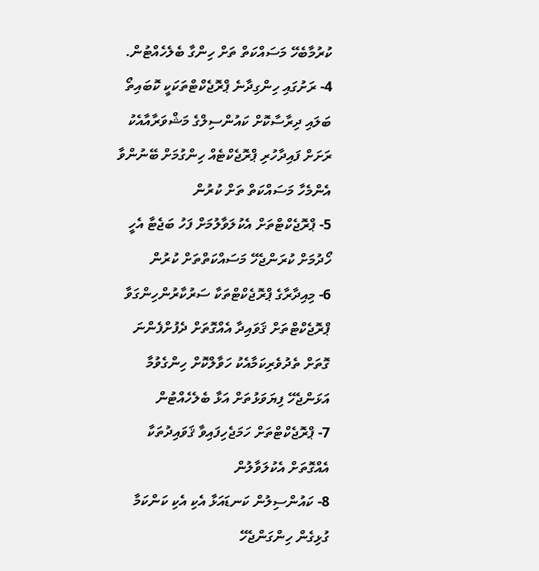ކުރުމާބެހޭ މަސައްކަތް ތަށް ހިންގާ ބެލެހެއްޓުން.
4- ރަށުގައި ހިންގިދާނެ ޕްރޮޖެކްޓްތަކަކީ ކޮބައިތޯ ބަލައި ދިރާސާކޮށް ކައުންސިލްގެ މަޝްވަރާއާއެކު ރަށަށް ފައިދާހުރި ޕްރޮޖެކްޓެއް ހިންގުމަށް ބޭނުންވާ އެންމެހާ މަސައްކަތް ތަށް ކުރުން
5- ޕްރޮޖެކްޓްތަށް އެކުލަވާލުމަށް ފަހު ބަޖެޓާ އެހީ ހޯދުމަށް ކުރަންޖެހޭ މަސައްކަތްތަށް ކުރުން
6- މިއިދާރާގެ ޕްރޮޖެކްޓްތަކާ ސަރުކާރުންހިންގަވާ ޕްރޮޖެކްޓްތަށް ޤަވައިދާ އެއްގޮތަށް ދެފުށްފެންނަ ގޮތަށް ތެދުވެރިކަމާއެކު ހަވާލްކޮށް ހިންގެވުމާ އަޅަންޖެހޭ ފިޔަވަޅުތަށް އަޅާ ބެލެހެއްޓުން
7- ޕްރޮޖެކްޓްތަށް ހަމަޖެހިފައިވާ ޤަވައިދުތަކާ އެއްގޮތަށް އެކުލަވާލުން
8- ކައުންސިލުން ކަނޑައަޅާ އެކި އެކި ކަންކަމާ ގުޅިގެން ހިންގަންޖެހޭ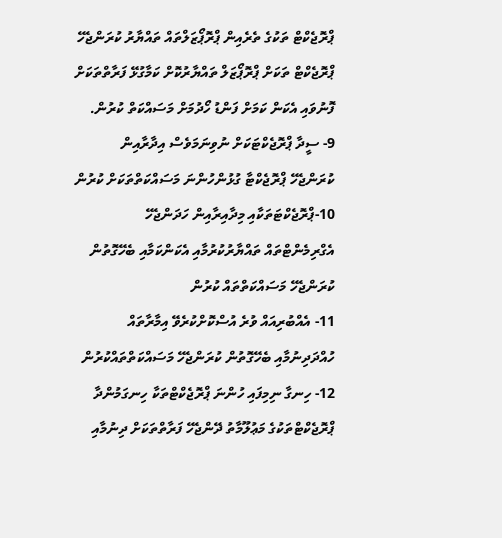ޕްރޮޖެކްޓް ތަކުގެ ތެރެއިން ޕްރޮޕޯޒަލްތައް ތައްޔާރު ކުރަންޖެހޭ ޕްރޮޖެކްޓް ތަކަށް ޕްރޮޕޯޒަލް ތައްޔާރުކޮށް ކަމާގުޅޭ ފަރާތްތަކަށް ފޮނުވައި އެކަން ކަމަށް ފަންޑު ހޯދުމަށް މަސައްކަތް ކުރުން.
9- ސީދާ ޕްރޮޖެކްޓަކަށް ނުވިނަމަވެސް އިދާރާއިން ކުރަންޖެހޭ ޕްރޮޖެކްޓާ ގުޅުންހުންނަ މަސައްކަތްތަކަށް ކުރުން
10-ޕްރޮޖެކްޓަތަކާއި މިދާއިރާއިން ހަދަންޖެހޭ އެގްރިމެންޓްތައް ތައްޔާރުކުރުމާއި އެކަންކަމާއި ބެހޭގޮތުން ކުރަންޖެހޭ މަސައްކަތްތައް ކުރުން
11- އެއްބުރިއައް ވުރެ އުސްކޮށްކުރެވޭ އިމާރާތައް ހުއްދަދިނުމާއި ބެހޭގޮތުން ކުރަންޖެހޭ މަސައްކަތްތައްކުރުން
12- ހިނގާ ނިމިފައި ހުންނަ ޕްރޮޖެކްޓްތަކާ ހިނގަމުންދާ ޕްރޮޖެކްޓްތަކުގެ މަޢުލޫމާތު ދޭންޖެހޭ ފަރާތްތަކަށް ދިނުމާއި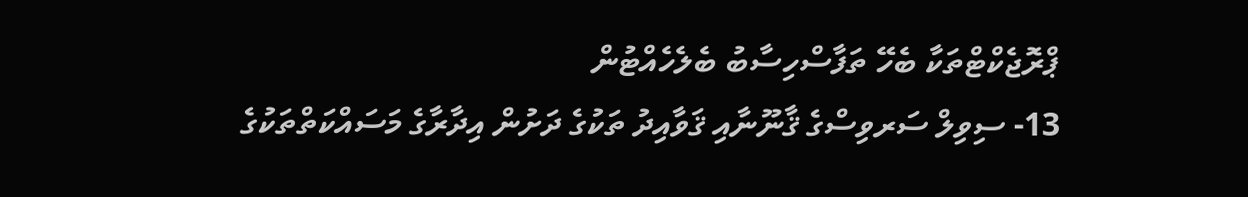ޕްރޮޖެކްޓްތަކާ ބެހޭ ތަފާސްހިސާބު ބެލެހެއްޓުން
13- ސިވިލް ސަރވިސްގެ ޤާނޫނާއި ޤަވާއިދު ތަކުގެ ދަށުން އިދާރާގެ މަސައްކަތްތަކުގެ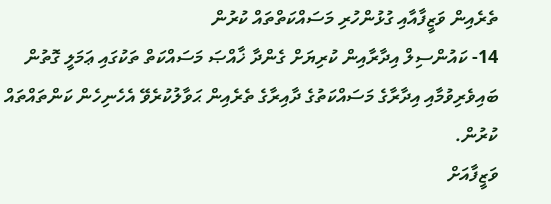ތެރެއިން ވަޒީފާއާއި ގުޅުންހުރި މަސައްކަތްތައް ކުރުން
14- ކައުންސިލް އިދާރާއިން ކުރިޔަށް ގެންދާ ޚާއްޞަ މަސައްކަތް ތަކުގައި ޢަމަލީ ގޮތުން ބައިވެރިވުމާއި އިދާރާގެ މަސައްކަތުގެ ދާއިރާގެ ތެރެއިން ޙަވާލުކުރެވޭ އެހެނިހެން ކަންތައްތައް ކުރުން.
ވަޒީފާއަށް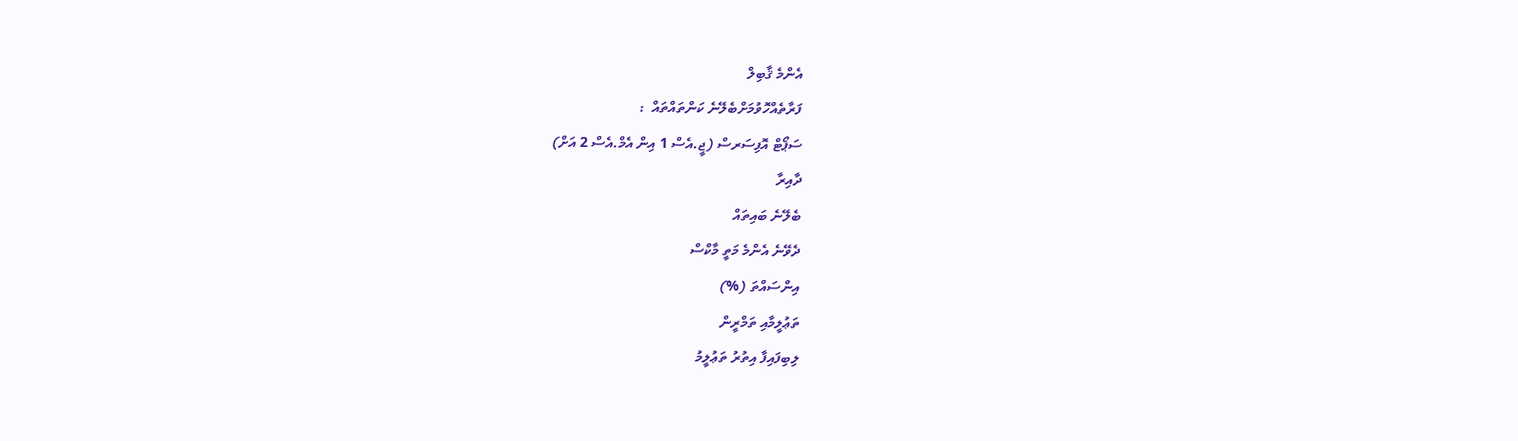އެންމެ ޤާބިލް
ފަރާތެއްހޮވުމަށްބެލޭނެ ކަންތައްތައް  :
ސަޕޯޓް އޮފިސަރސް (ޖީ.އެސް 1 އިން އެމް.އެސް 2 އަށް)
ދާއިރާ
ބެލޭނެ ބައިތައް
ދެވޭނެ އެންމެ މަތީ މާކްސް
އިންސައްތަ (%)
ތަޢުލީމާއި ތަމްރީން
ލިބިފައިފާ އިތުރު ތަޢުލީމު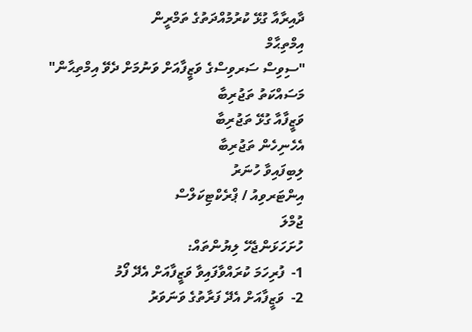ދާއިރާއާ ގުޅޭ ކުރުމުއްދަތުގެ ތަމްރީން
އިމްތިޙާމް
"ސިވިސް ސަރވިސްގެ ވަޒީފާއަށް ވަނުމަށް ދެވޭ އިމްތިޙާން"
މަސައްކަތު ތަޖުރިބާ
ވަޒީފާއާ ގުޅޭ ތަޖުރިބާ
އެހެނިހެން ތަޖުރިބާ
ލިބިފައިވާ ހުނަރު
އިންޓަރވިއު / ޕްރެކްޓިކަލްސް
ޖުމްލަ
ހުށަހަޅަންޖެހޭ ލިޔުންތައް:
1-  ފުރިހަމަ ކުރައްވާފައިވާ ވަޒީފާއަށް އެދޭ ފޯމު
2-  ވަޒީފާއަށް އެދޭ ފަރާތުގެ ވަނަވަރު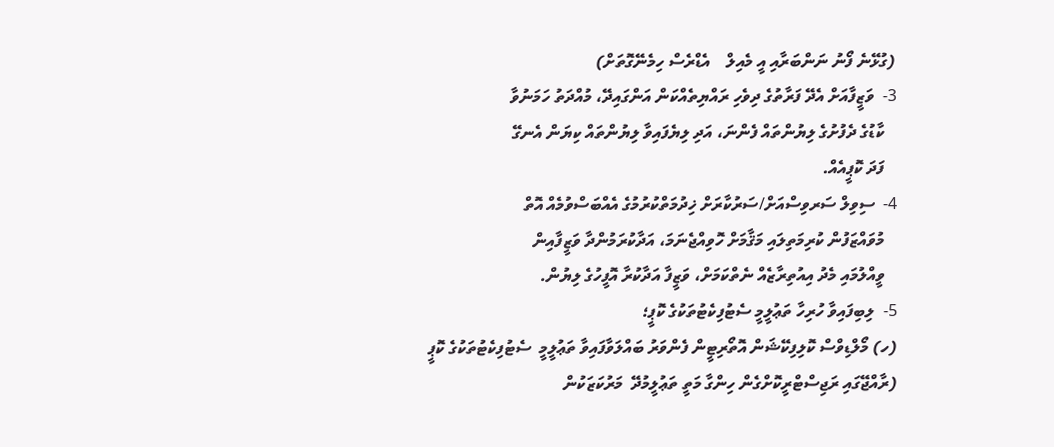(ގުޅޭނެ ފޯނު ނަންބަރާއި އީ މެއިލް    އެޑްރެސް ހިމެނޭގޮތަށް)
3-  ވަޒީފާއަށް އެދޭ ފަރާތުގެ ދިވެހި ރައްޔިތެއްކަން އަންގައިދޭ، މުއްދަތު ހަމަނުވާ
   ކާޑުގެ ދެފުށުގެ ލިޔުންތައް ފެންނަ، އަދި ލިޔެފައިވާ ލިޔުންތައް ކިޔަން އެނގޭ
   ފަދަ ކޮޕީއެއް.
4-  ސިވިލް ސަރވިސްއަށް/ސަރުކާރަށް ޚިދުމަތްކުރުމުގެ އެއްބަސްވުމެއް އޮތް
   މުވައްޒަފުން ކުރިމަތިލައި މަޤާމަށް ހޮވިއްޖެނަމަ، އަދާކުރަމުންދާ ވަޒީފާއިން
   ވީއްލުމައި މެދު އިއުތިރާޒެއް ނެތްކަމަށް، ވަޒީފާ އަދާކުރާ އޮފީހުގެ ލިޔުން.
5-  ލިބިފައިވާ ހުރިހާ ތަޢުލީމީ ސެޓުފިކެޓުތަކުގެ ކޮޕީ؛
(ހ) މޯލްޑިވްސް ކޮލިފިކޭޝަން އޮތޯރިޓީން ފެންވަރު ބައްލަވާފައިވާ ތަޢުލީމީ  ސެޓުފިކެޓުތަކުގެ ކޮޕީ    (ރާއްޖޭގައި ރަޖިސްޓްރީކޮށްގެން ހިންގާ މަތީ ތަޢުލީމުދޭ  މަރުކަޒަކުން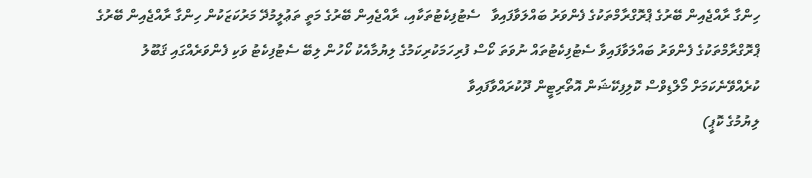ހިންގާ ރާއްޖެއިން ބޭރުގެ ޕްރޮގްރާމްތަކުގެ ފެންވަރު ބައްލަވާފައިވާ   ސެޓުފިކެޓުތަކާއި، ރާއްޖެއިން ބޭރުގެ މަތީ ތަޢުލީމުދޭ މަރުކަޒަކުން ހިންގާ ރާއްޖެއިން ބޭރުގެ ޕްރޮގްރާމްތަކުގެ ފެންވަރު ބައްލަވާފައިވާ ސެޓުފިކެޓުތައް ނުވަތަ ކޯސް ފުރިހަމަކުރިކަމުގެ ލިޔުމާއެކު ކޯހުން ލިބޭ ސެޓުފިކެޓު ވަކި ފެންވަރެއްގައި ޤަބޫލު
ކުރެއްވޭނެކަމަށް މޯލްޑިވްސް ކޮލިފިކޭޝަން އޮތޯރިޓީން ދޫކުރައްވާފައިވާ
ލިޔުމުގެ ކޮޕީ)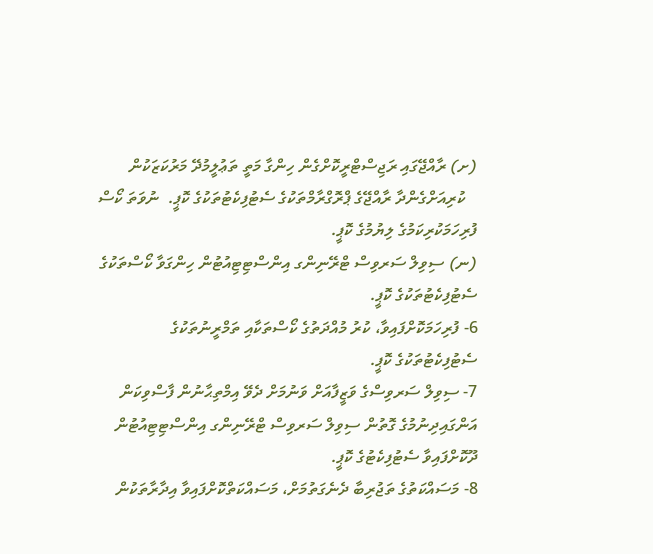(ށ) ރާއްޖޭގައި ރަޖިސްޓްރީކޮށްގެން ހިންގާ މަތީ ތަޢުލީމުދޭ މަރުކަޒަކުން
   ކުރިއަށްގެންދާ ރާއްޖޭގެ ޕްރޮގްރާމްތަކުގެ ސެޓުފިކެޓުތަކުގެ ކޮޕީ.  ނުވަތަ ކޯސް ފުރިހަމަކުރިކަމުގެ ލިޔުމުގެ ކޮޕީ.
(ނ) ސިވިލް ސަރވިސް ޓްރޭނިންގ އިންސްޓިޓިއުޓުން ހިންގަވާ ކޯސްތަކުގެ ސެޓުފިކެޓުތަކުގެ ކޮޕީ.
6- ފުރިހަމަކޮށްފައިވާ، ކުރު މުއްދަތުގެ ކޯސްތަކާއި ތަމްރީނުތަކުގެ ސެޓުފިކެޓުތަކުގެ ކޮޕީ.
7- ސިވިލް ސަރވިސްގެ ވަޒީފާއަށް ވަނުމަށް ދެވޭ އިމްތިޙާނުން ފާސްވިކަން އަންގައިދިނުމުގެ ގޮތުން ސިވިލް ސަރވިސް ޓްރޭނިންގ އިންސްޓިޓިއުޓުން
ދޫކޮށްފައިވާ ސެޓުފިކެޓުގެ ކޮޕީ.
8- މަސައްކަތުގެ ތަޖުރިބާ ދެނެގަތުމަށް، މަސައްކަތްކޮށްފައިވާ އިދާރާތަކުން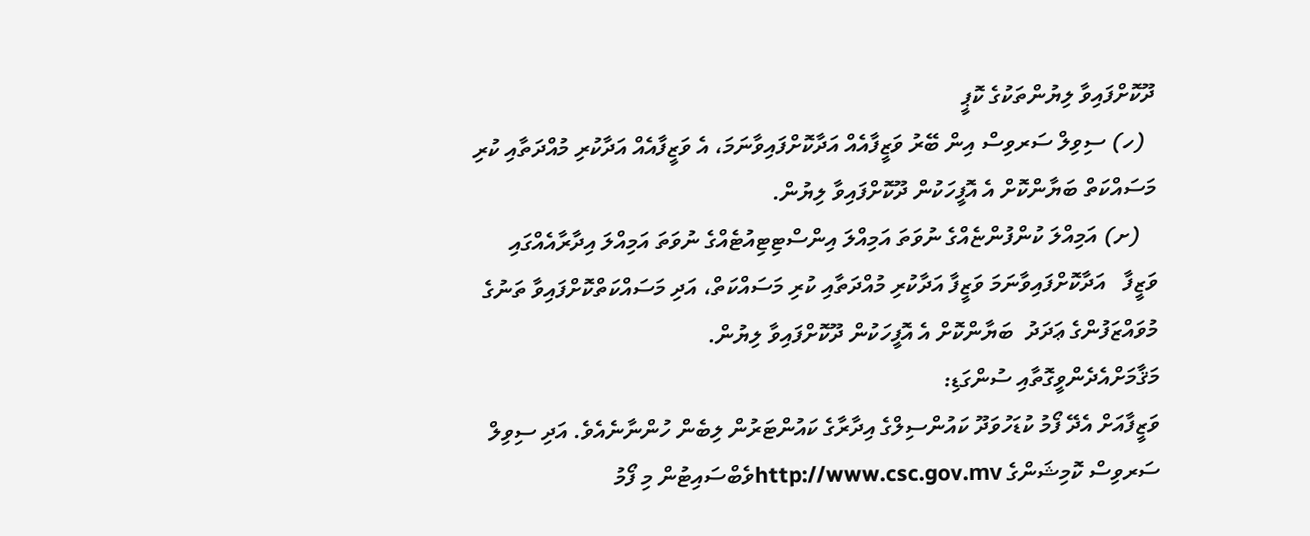ދޫކޮށްފައިވާ ލިޔުންތަކުގެ ކޮޕީ
  (ހ) ސިވިލް ސަރވިސް އިން ބޭރު ވަޒީފާއެއް އަދާކޮށްފައިވާނަމަ، އެ ވަޒީފާއެއް އަދާކުރި މުއްދަތާއި ކުރި މަސައްކަތް ބަޔާންކޮށް އެ އޮފީހަކުން ދޫކޮށްފައިވާ ލިޔުން.
   (ށ) އަމިއްލަ ކުންފުންޏެއްގެ ނުވަތަ އަމިއްލަ އިންސްޓިޓިއުޓެއްގެ ނުވަތަ އަމިއްލަ އިދާރާއެއްގައި ވަޒީފާ   އަދާކޮށްފައިވާނަމަ ވަޒީފާ އަދާކުރި މުއްދަތާއި ކުރި މަސައްކަތް، އަދި މަސައްކަތްކޮށްފައިވާ ތަނުގެ މުވައްޒަފުންގެ ޢަދަދު  ބަޔާންކޮށް އެ އޮފީހަކުން ދޫކޮށްފައިވާ ލިޔުން.
މަޤާމަށްއެދެންވީގޮތާއި ސުންގަޑި:
ވަޒީފާއަށް އެދޭ ފޯމު ކުޑަހުވަދޫ ކައުންސިލްގެ އިދާރާގެ ކައުންޓަރުން ލިބެން ހުންނާނެއެވެ. އަދި ސިވިލް ސަރވިސް ކޮމިޝަންގެ http://www.csc.gov.mvވެބްސައިޓުން މި ފޯމު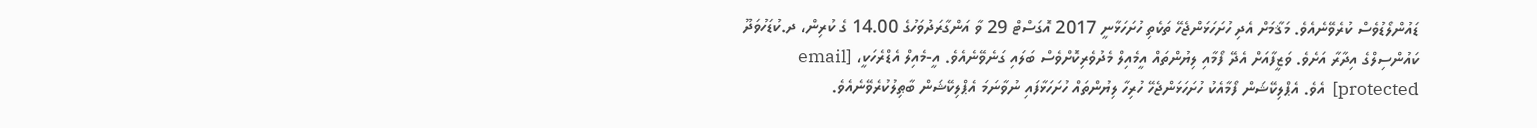ޑައުންލޯޑުވެސް ކުރެވޭނެއެވެ. މަޤާމަށް އެދި ހުށަހަޅަންޖެހޭ ތަކެތި ހުށަހަޅާނީ 2017 އޮގަސްޓް 29 ވާ އަންގާރަދުވަހުގެ 14.00 ގެ ކުރިން، ދ.ކުޑަހުވަދޫ ކައުންސިލްގެ އިދާރާ އަށެވެ. ވަޒީފާއަށް އެދޭ ފޯމާއި ލިޔުންތައް އީމެއިލް މެދުވެރިކޮށްވެސް ބަލައި ގަނެވޭނެއެވެ. އީ-މެއިލް އެޑްރެހަކީ، [email protected]  އެވެ. އެޕްލިކޭޝަން ފޯމާއެކު ހުށަހަޅަންޖެހޭ ހުރިހާ ލިޔުންތައް ހުށަހަޅާފައި ނުވާނަމަ އެޕްލިކޭޝަން ބާޠިލުކުރެވޭނެއެވެ.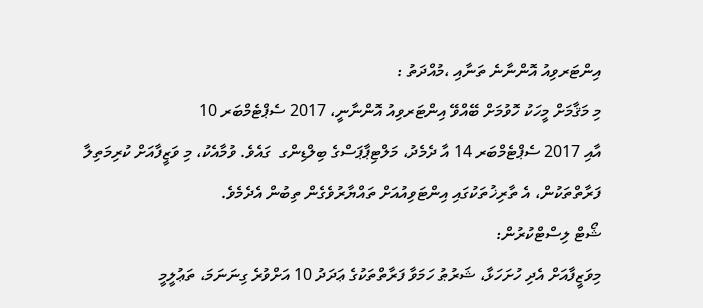އިންޓަރވިއު އޮންނާނެ ތަނާއި ،މުއްދަތު :
މި މަޤާމަށް މީހަކު ހޮވުމަށް ބޭއްވޭ އިންޓަރވިއު އޮންނާނީ، 2017 ސެޕްޓެމްބަރ 10
އާއި 2017 ސެޕްޓެމްބަރ 14 އާ ދެމެދު، މަލްޓިޕާޕަސްގެ ބިލްޑިންގ  ގައެވެ. ވުމާއެކު، މި ވަޒީފާއަށް ކުރިމަތިލާ ފަރާތްތަކުން، އެ ތާރިޚުތަކުގައި އިންޓަވިއުއަށް ތައްޔާރުވެގެން ތިބުން އެދެމެވެ.
ޝޯޓް ލިސްޓްކުރުން:
މިވަޒީފާއަށް އެދި ހުށަހަޅާ، ޝަރުޠު ހަމަވާ ފަރާތްތަކުގެ ޢަދަދު 10 އަށްވުރެ ގިނަނަމަ، ތަޢުލީމީ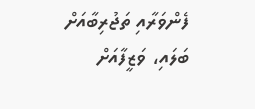ފެންވަރާއި ތަޖުރިބާއަށް ބަލައި، ވަޒީފާއަށް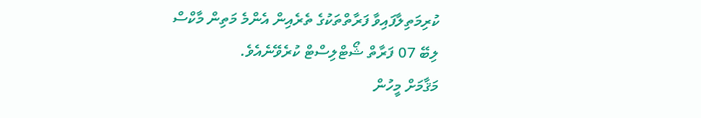ކުރިމަތިލާފައިވާ ފަރާތްތަކުގެ ތެރެއިން އެންމެ މަތިން މާކްސް ލިބޭ 07 ފަރާތް ޝޯޓްލިސްޓް ކުރެވޭނެއެވެ.
މަޤާމަށް މީހުން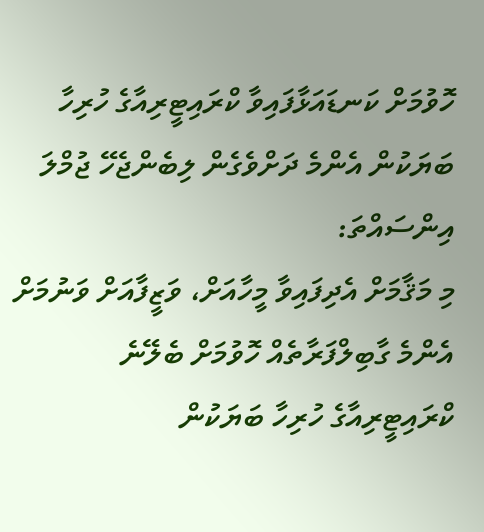ހޮވުމަށް ކަނޑައަޅާފައިވާ ކްރައިޓީރިއާގެ ހުރިހާ ބަޔަކުން އެންމެ ދަށްވެގެން ލިބެންޖެހޭ ޖުމްލަ އިންސައްތަ:
މި މަޤާމަށް އެދިފައިވާ މީހާއަށް، ވަޒީފާއަށް ވަނުމަށް އެންމެ ގާބިލްފަރާތެއް ހޮވުމަށް ބެލޭނެ ކްރައިޓީރިއާގެ ހުރިހާ ބަޔަކުން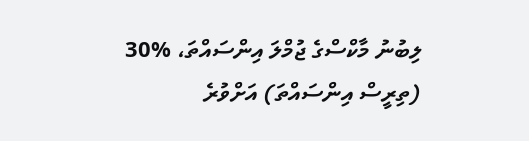ލިބުނު މާކްސްގެ ޖުމްލަ އިންސައްތަ، %30 (ތިރީސް އިންސައްތަ) އަށްވުރެ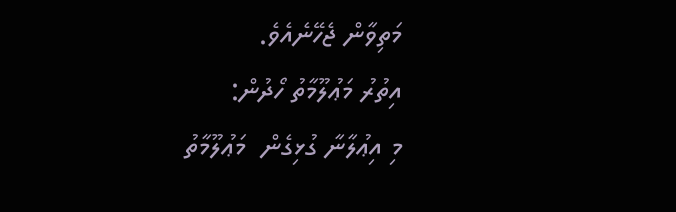މަތިވާން ޖެހޭނެއެވެ.
އިތުރު މަޢުލޫމާތު ހޯދުން:
މި އިޢުލާނާ ގުޅިގެން  މަޢުލޫމާތު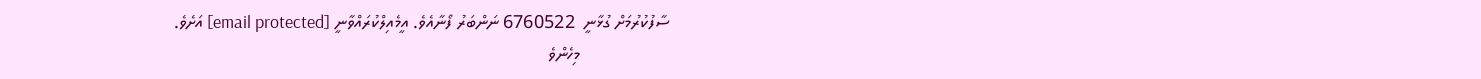ސާފުކުރުމަށް ގުޅާނީ  6760522 ނަންބަރު ފޯނާއެވެ. އީމެއިލްކުރައްވާނީ [email protected] އަށެވެ.
                   މިހެންވެ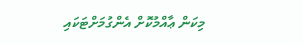މިކަން ޢާއްމުކޮށް އެންގުމަށްޓަކައި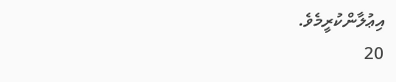އިޢުލާންކުރީމެވެ.
20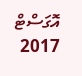އޮގަސްޓް 2017